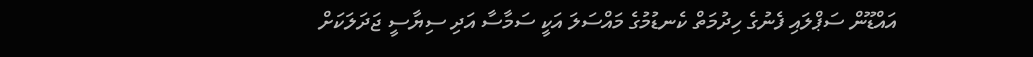އައްޑޫން ސަޕްލައި ފެނުގެ ހިދުމަތް ކެނޑުމުގެ މައްސަލަ އަކީ ސަމާސާ އަދި ސިޔާސީ ޖަދަލަކަށް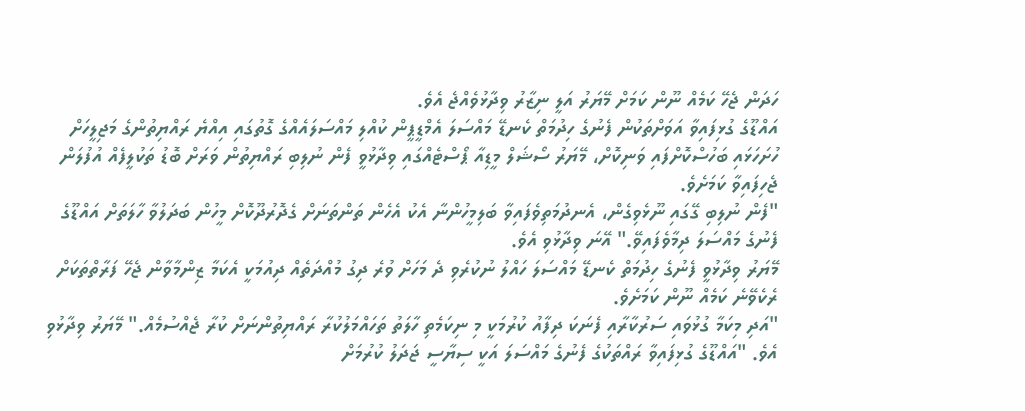ހަދަން ޖެހޭ ކަމެއް ނޫން ކަމަށް މޭޔަރު އަލީ ނިޒާރު ވިދާޅުވެއްޖެ އެވެ.
އައްޑޫގެ ގުޅިފައިވާ އަވަށްތަކުން ފެނުގެ ހިދުމަތް ކެނޑޭ މައްސަލަ އެމްޑީޕީން ކުއްލި މައްސަލައެއްގެ ގޮތުގައި އިއްޔެ ރައްޔިތުންގެ މަޖިލީހަށް ހުށަހަޅައި ބަހުސްކޮށްފައި ވަނިކޮށް، މޭޔަރު ސޯޝަލް މީޑިއާ ޕޯސްޓެއްގައި ވިދާޅުވީ ފެން ނުލިބި ރައްޔިތުން ވަރަށް ބޮޑު ތަކުލީފެއް އުފުލަން ޖެހިފައިވާ ކަމަށެވެ.
"ފެން ނުލިބި ގޭގައި ނޫޅެވިގެން، އެނދުމަތިވެފައިވާ ބަލިމީހުންނާ އެކު އެހެން ތަންތަނަށް ގެދޮރުދޫކޮށް މީހުން ބަދަލުވާ ހާލަތަށް އައްޑޫގެ ފެނުގެ މައްސަލަ ދިމާވެފައިވޭ." އޭނަ ވިދާޅުވި އެވެ.
މޭޔަރު ވިދާޅުވީ ފެނުގެ ހިދުމަތް ކެނޑޭ މައްސަލަ ހައްލު ނުކުރެވި ދެ މަހަށް ވުރެ ދިގު މުއްދަތެއް ދިއުމަކީ އެކަމާ ޒިންމާވާން ޖެހޭ ފަރާތްތަކަށް ރެކެވޭނެ ކަމެއް ނޫން ކަމަށެވެ.
"އަދި މިކަމާ ގުޅުވައި ސަރުކާރާއި ފެނަކަ ދިފާއު ކުރުމަކީ މި ނިކަމެތި ހާލަތު ތަހައްމަލުކުރާ ރައްޔިތުންނަށް ކުރާ ޖެއްސުމެއް." މޭޔަރު ވިދާޅުވި އެވެ. "އައްޑޫގެ ގުޅިފައިވާ ރައްތަކުގެ ފެނުގެ މައްސަލަ އަކީ ސިޔާސީ ޖަދަލު ކުރުމަށް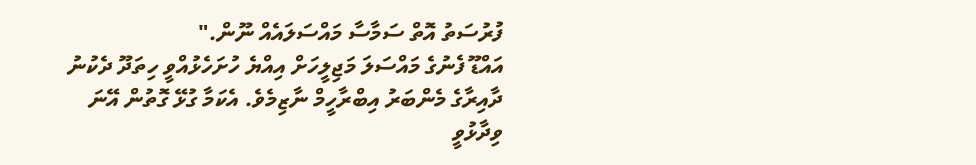ފުރުސަތު އޮތް ސަމާސާ މައްސަލައެއް ނޫން."
އައްޑޫ ފެނުގެ މައްސަލަ މަޖިލީހަށް އިއްޔެ ހުށަހެޅުއްވީ ހިތަދޫ ދެކުނު ދާއިރާގެ މެންބަރު އިބްރާހީމް ނާޒިމެވެ. އެކަމާ ގުޅޭ ގޮތުން އޭނަ ވިދާޅުވީ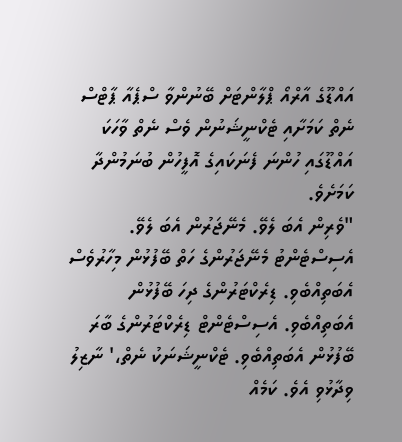އައްޑޫގެ އާރްއޯ ޕްލާންޓަށް ބޭނުންވާ ސްޕެއާ ޕާޓްސް ނެތް ކަމަށާއި ޓެކްނީޝަނުން ވެސް ނެތް ވާހަކަ އައްޑޫގައި ހުންނަ ފެނަކައިގެ އޮފީހުން ބުނަމުންދާ ކަމަށެވެ.
"ވެރިން އެބަ ލެވޭ. މެނޭޖަރުން އެބަ ލެވޭ. އެސިސްޓެންޓު މެނޭޖަރުންގެ ހަތް ބޭފުޅުން މިހާރުވެސް އެބަތިއްބެވި. ޑިރެކްޓަރުންގެ ދިހަ ބޭފުޅުން އެބަތިއްބެވި. އެސިސްޓެންޓް ޑިރެކްޓަރުންގެ ބާރަ ބޭފުޅުން އެބަތިއްބެވި. ޓެކްނީޝަނަކު ނެތް،' ނާޒިލު ވިދާޅުވި އެވެ. ކަމެއް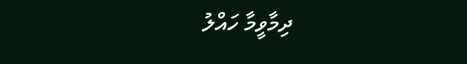ދިމާވީމާ ހައްލު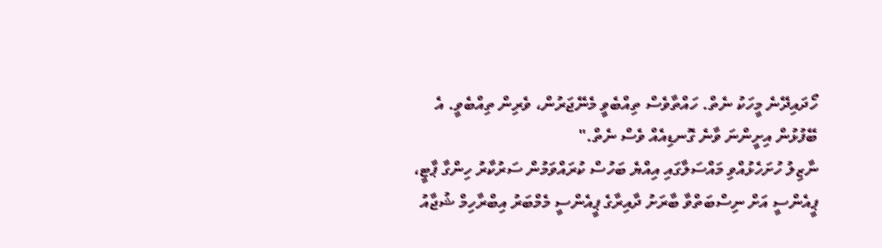ހޯދައިދޭނެ މީހަކު ނެތް. ހައްތާވެސް ތިއްބެވީ މެނޭޖަރުން، ވެރިން ތިއްބެވީ. އެ ބޭފުޅުން އިށީންނަ ވާނެ ގޮނޑިއެއް ވެސް ނެތް."
ނާޒިލު ހުށަހެޅުއްވި މައްސަލާގައި އިއްޔެ ބަހުސް ކުރައްވަމުން ސަރުކާރު ހިންގާ ޕާޓީ، ޕީއެންސީ އަށް ނިސްބަތްވާ ބާރަށު ދާއިރާގެ ޕީއެންސީ މެމްބަރު އިބްރާހިމް ޝުޖާއު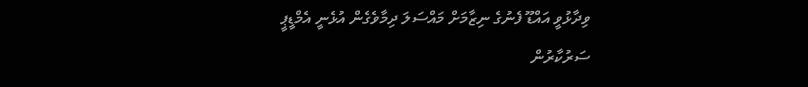ވިދާޅުވީ އައްޑޫ ފެނުގެ ނިޒާމަށް މައްސަލަ ދިމާވެގެން އުޅެނީ އެމްޑީޕީ ސަރުކާރުން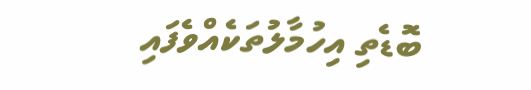ބޮޑެތި އިހުމާލުތަކެއްވެފައި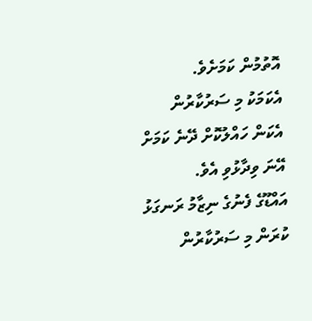އޮތުމުން ކަމަށެވެ.
އެކަމަކު މި ސަރުކާރުން އެކަން ހައްލުކޮށް ދޭނެ ކަމަށް އޭނަ ވިދާޅުވި އެވެ.
އައްޑޫގެ ފެނުގެ ނިޒާމު ރަނގަޅު ކުރަން މި ސަރުކާރުން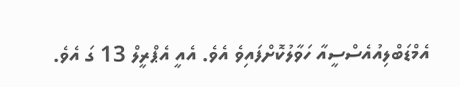އެމްޑަބްލިއުއެސްސީއާ ހަވާލުކޮށްފައިވެ އެވެ. އެއީ އެޕްރީލް 13 ގަ އެވެ.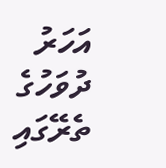އަހަރު ދުވަހުގެ ތެރޭގައި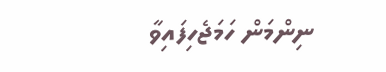ނިންމަން ހަމަޖެހިފައިވާ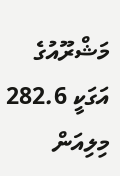މަޝްރޫއުގެ އަގަކީ 282.6 މިލިއަން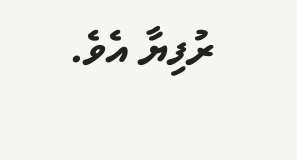ރުފިޔާ އެވެ.